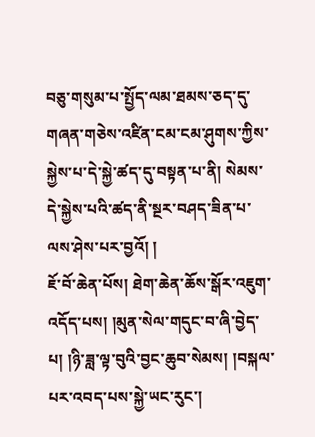བཅུ་གསུམ་པ་སྤྱོད་ལམ་ཐམས་ཅད་དུ་གཞན་གཅེས་འཛིན་ངམ་ངམ་ཤུགས་ཀྱིས་སྐྱེས་པ་དེ་སྐྱེ་ཚད་དུ་བསྟན་པ་ནི། སེམས་དེ་སྐྱེས་པའི་ཚད་ནི་སྔར་བཤད་ཟིན་པ་ལས་ཤེས་པར་བྱའོ། །
ཇོ་བོ་ཆེན་པོས། ཐེག་ཆེན་ཆོས་སྒོར་འཇུག་འདོད་པས། །མུན་སེལ་གདུང་བ་ཞི་བྱེད་པ། །ཉི་ཟླ་ལྟ་བུའི་བྱང་ཆུབ་སེམས། །བསྐལ་པར་འབད་པས་སྐྱེ་ཡང་རུང་།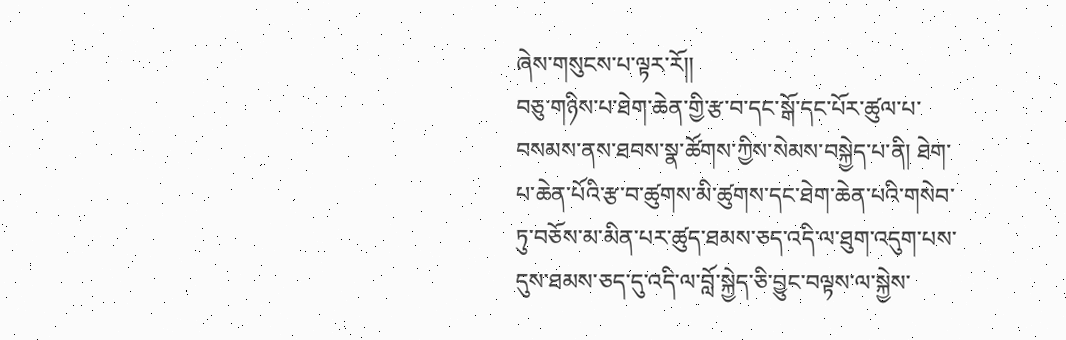ཞེས་གསུངས་པ་ལྟར་རོ།།
བཅུ་གཉིས་པ་ཐེག་ཆེན་གྱི་རྩ་བ་དང་སྒོ་དང་པོར་ཚུལ་པ་བསམས་ནས་ཐབས་སྣ་ཚོགས་ཀྱིས་སེམས་བསྐྱེད་པ་ནི། ཐེག་པ་ཆེན་པོའི་རྩ་བ་ཚུགས་མི་ཚུགས་དང་ཐེག་ཆེན་པའི་གསེབ་ཏུ་བཅོས་མ་མིན་པར་ཚུད་ཐམས་ཅད་འདི་ལ་ཐུག་འདུག་པས་དུས་ཐམས་ཅད་དུ་འདི་ལ་བློ་སྐྱེད་ཅི་བྱུང་བལྟས་ལ་སྐྱེས་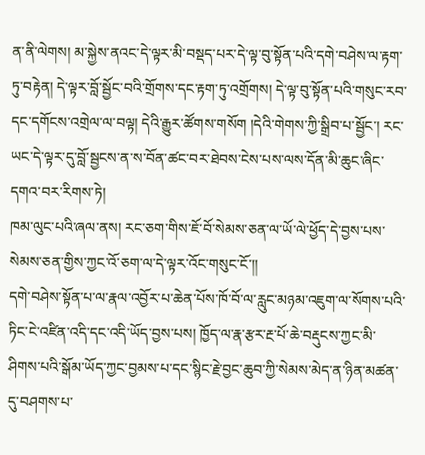ན་ནི་ལེགས། མ་སྐྱེས་ནའང་དེ་ལྟར་མི་བསྡད་པར་དེ་ལྟ་བུ་སྟོན་པའི་དགེ་བཤེས་ལ་རྟག་ཏུ་བརྟེན། དེ་ལྟར་བློ་སྦྱོང་བའི་གྲོགས་དང་རྟག་ཏུ་འགྲོགས། དེ་ལྟ་བུ་སྟོན་པའི་གསུང་རབ་དང་དགོངས་འགྲེལ་ལ་བལྟ། དེའི་རྒྱུར་ཚོགས་གསོག །དེའི་གེགས་ཀྱི་སྒྲིབ་པ་སྦྱོང་། རང་ཡང་དེ་ལྟར་དུ་བློ་སྦྱངས་ན་ས་བོན་ཚང་བར་ཐེབས་ངེས་པས་ལས་དོན་མི་ཆུང་ཞིང་དགའ་བར་རིགས་ཏེ།
ཁམ་ལུང་པའི་ཞལ་ནས། རང་ཅག་གིས་ཇོ་བོ་སེམས་ཅན་ལ་ཡོ་ལེ་ཕྱོད་དེ་བྱས་པས་སེམས་ཅན་གྱིས་ཀྱང་འོ་ཅག་ལ་དེ་ལྟར་འོང་གསུང་ངོ་།།
དགེ་བཤེས་སྟོན་པ་ལ་རྣལ་འབྱོར་པ་ཆེན་པོས་ཁོ་བོ་ལ་རླུང་མཉམ་འཇུག་ལ་སོགས་པའི་ཏིང་ངེ་འཛིན་འདི་དང་འདི་ཡོད་བྱས་པས། ཁྱོད་ལ་རྣ་རྩར་རྔ་པོ་ཆེ་བརྡུངས་ཀྱང་མི་ཤིགས་པའི་སྒོམ་ཡོད་ཀྱང་བྱམས་པ་དང་སྙིང་རྗེ་བྱང་ཆུབ་ཀྱི་སེམས་མེད་ན་ཉིན་མཚན་དུ་བཤགས་པ་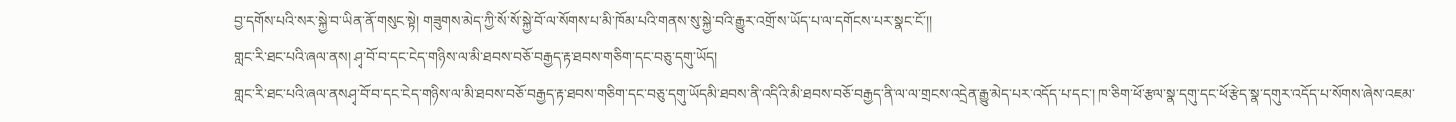བྱ་དགོས་པའི་སར་སྐྱེ་བ་ཡིན་ནོ་གསུང་སྟེ། གཟུགས་མེད་ཀྱི་སོ་སོ་སྐྱེ་བོ་ལ་སོགས་པ་མི་ཁོམ་པའི་གནས་སུ་སྐྱེ་བའི་རྒྱུར་འགྲོ་ས་ཡོད་པ་ལ་དགོངས་པར་སྣང་ངོ་།།
གླང་རི་ཐང་པའི་ཞལ་ནས། ཤྭ་བོ་བ་དང་ངེད་གཉིས་ལ་མི་ཐབས་བཅོ་བརྒྱད་རྟ་ཐབས་གཅིག་དང་བཅུ་དགུ་ཡོད།
གླང་རི་ཐང་པའི་ཞལ་ནསཤྭ་བོ་བ་དང་ངེད་གཉིས་ལ་མི་ཐབས་བཅོ་བརྒྱད་རྟ་ཐབས་གཅིག་དང་བཅུ་དགུ་ཡོདམི་ཐབས་ནི་འདིའི་མི་ཐབས་བཅོ་བརྒྱད་ནི་ལ་ལ་གྲངས་འདྲེན་རྒྱུ་མེད་པར་འདོད་པ་དང་། ཁ་ཅིག་ཕོ་རྩལ་སྣ་དགུ་དང་ཕོ་རྩེད་སྣ་དགུར་འདོད་པ་སོགས་ཞེས་འཇམ་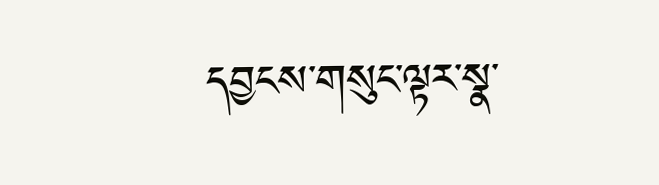དབྱངས་གསུང་ལྟར་སྣ་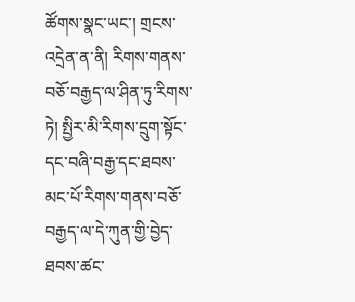ཚོགས་སྣང་ཡང་། གྲངས་འདྲེན་ན་ནི། རིགས་གནས་བཅོ་བརྒྱད་ལ་ཤིན་ཏུ་རིགས་ཏེ། སྤྱིར་མི་རིགས་དྲུག་སྟོང་དང་བཞི་བརྒྱ་དང་ཐབས་མང་པོ་རིགས་གནས་བཅོ་བརྒྱད་ལ་དེ་ཀུན་གྱི་བྱེད་ཐབས་ཚང་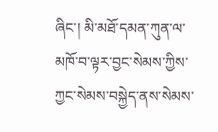ཞིང་། མི་མཐོ་དམན་ཀུན་ལ་མཁོ་བ་ལྟར་བྱང་སེམས་ཀྱིས་ཀྱང་སེམས་བསྐྱེད་ནས་སེམས་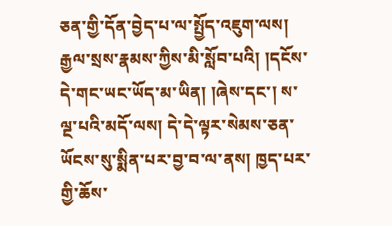ཅན་གྱི་དོན་བྱེད་པ་ལ་སྤྱོད་འཇུག་ལས། རྒྱལ་སྲས་རྣམས་ཀྱིས་མི་སློབ་པའི། །དངོས་དེ་གང་ཡང་ཡོད་མ་ཡིན། །ཞེས་དང་། ས་ལྔ་པའི་མདོ་ལས། དེ་དེ་ལྟར་སེམས་ཅན་ཡོངས་སུ་སྨིན་པར་བྱ་བ་ལ་ནས། ཁྱད་པར་གྱི་ཆོས་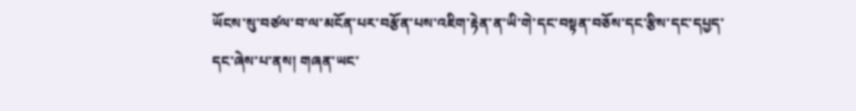ཡོངས་སུ་བཙལ་བ་ལ་མངོན་པར་བརྩོན་པས་འཇིག་རྟེན་ན་ཡི་གེ་དང་བསྟན་བཅོས་དང་རྩིས་དང་དཔྱད་དང་ཞེས་པ་ནས། གཞན་ཡང་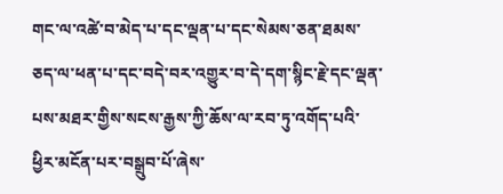གང་ལ་འཚེ་བ་མེད་པ་དང་ལྡན་པ་དང་སེམས་ཅན་ཐམས་ཅད་ལ་ཕན་པ་དང་བདེ་བར་འགྱུར་བ་དེ་དག་སྙིང་རྗེ་དང་ལྡན་པས་མཐར་གྱིས་སངས་རྒྱས་ཀྱི་ཆོས་ལ་རབ་ཏུ་འགོད་པའི་ཕྱིར་མངོན་པར་བསྒྲུབ་པོ་ཞེས་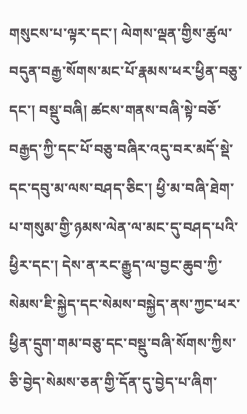གསུངས་པ་ལྟར་དང་། ལེགས་ལྡན་གྱིས་ཚུལ་བདུན་བརྒྱ་སོགས་མང་པོ་རྣམས་ཕར་ཕྱིན་བཅུ་དང་། བསྡུ་བཞི། ཚངས་གནས་བཞི་སྟེ་བཅོ་བརྒྱད་ཀྱི་དང་པོ་བཅུ་བཞིར་འདུ་བར་མདོ་སྡེ་དང་དབུ་མ་ལས་བཤད་ཅིང་། ཕྱི་མ་བཞི་ཐེག་པ་གསུམ་གྱི་ཉམས་ལེན་ལ་མང་དུ་བཤད་པའི་ཕྱིར་དང་། དེས་ན་རང་རྒྱུད་ལ་བྱང་ཆུབ་ཀྱི་སེམས་ཇི་སྐྱེད་དང་སེམས་བསྐྱེད་ནས་ཀྱང་ཕར་ཕྱིན་དྲུག་གམ་བཅུ་དང་བསྡུ་བཞི་སོགས་ཀྱིས་ཅི་བྱེད་སེམས་ཅན་གྱི་དོན་དུ་བྱེད་པ་ཞིག་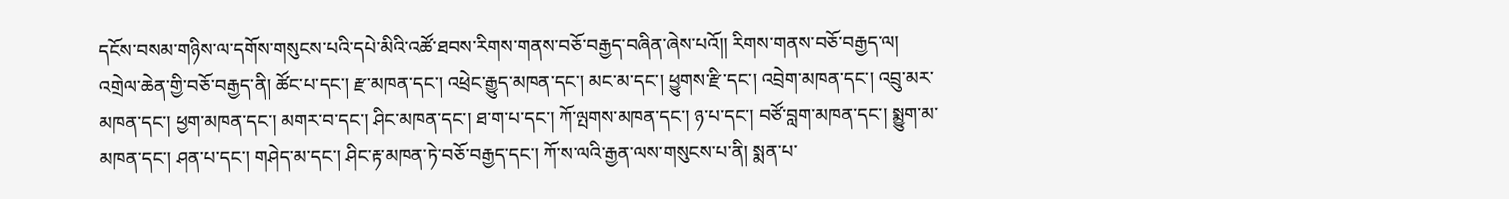དངོས་བསམ་གཉིས་ལ་དགོས་གསུངས་པའི་དཔེ་མིའི་འཚོ་ཐབས་རིགས་གནས་བཅོ་བརྒྱད་བཞིན་ཞེས་པའོ།། རིགས་གནས་བཅོ་བརྒྱད་ལ། འགྲེལ་ཆེན་གྱི་བཅོ་བརྒྱད་ནི། ཚོང་པ་དང་། རྫ་མཁན་དང་། འཕྲེང་རྒྱུད་མཁན་དང་། མང་མ་དང་། ཕྱུགས་རྫི་དང་། འབྲེག་མཁན་དང་། འབྲུ་མར་མཁན་དང་། ཕྱག་མཁན་དང་། མགར་བ་དང་། ཤིང་མཁན་དང་། ཐ་ག་པ་དང་། ཀོ་ལྤགས་མཁན་དང་། ཉ་པ་དང་། བཙོ་བླག་མཁན་དང་། སྨྱུག་མ་མཁན་དང་། ཤན་པ་དང་། གཤེད་མ་དང་། ཤིང་རྟ་མཁན་ཏེ་བཅོ་བརྒྱད་དང་། ཀོ་ས་ལའི་རྒྱན་ལས་གསུངས་པ་ནི། སྨན་པ་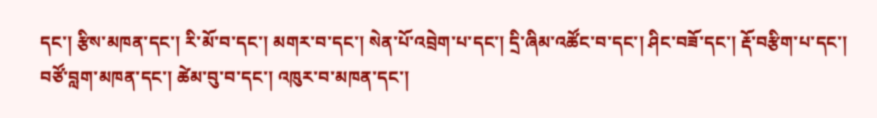དང་། རྩིས་མཁན་དང་། རི་མོ་བ་དང་། མགར་བ་དང་། སེན་པོ་འབྲེག་པ་དང་། དྲི་ཞིམ་འཚོང་བ་དང་། ཤིང་བཟོ་དང་། རྡོ་བརྩིག་པ་དང་། བཙོ་བླག་མཁན་དང་། ཚེམ་བུ་བ་དང་། འཁུར་བ་མཁན་དང་།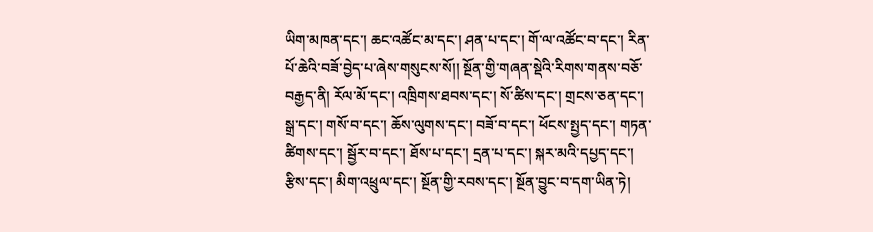ཡིག་མཁན་དང་། ཆང་འཚོང་མ་དང་། ཤན་པ་དང་། གོ་ལ་འཚོང་བ་དང་། རིན་པོ་ཆེའི་བཟོ་བྱེད་པ་ཞེས་གསུངས་སོ།། སྔོན་གྱི་གཞན་སྡེའི་རིགས་གནས་བཅོ་བརྒྱད་ནི། རོལ་མོ་དང་། འཁྲིགས་ཐབས་དང་། སོ་ཚིས་དང་། གྲངས་ཅན་དང་། སྒྲ་དང་། གསོ་བ་དང་། ཆོས་ལུགས་དང་། བཟོ་བ་དང་། ཕོངས་སྤྱད་དང་། གཏན་ཚིགས་དང་། སྦྱོར་བ་དང་། ཐོས་པ་དང་། དྲན་པ་དང་། སྐར་མའི་དཔྱད་དང་། རྩིས་དང་། མིག་འཕྲུལ་དང་། སྔོན་གྱི་རབས་དང་། སྔོན་བྱུང་བ་དག་ཡིན་ཏེ།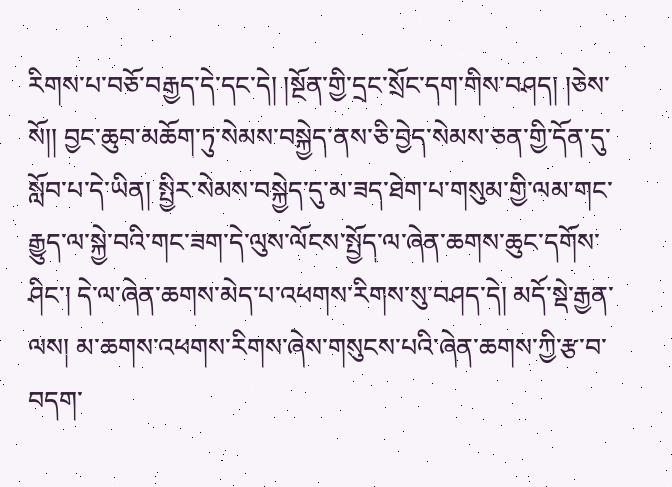རིགས་པ་བཅོ་བརྒྱད་དེ་དང་དེ། །སྔོན་གྱི་དྲང་སྲོང་དག་གིས་བཤད། །ཅེས་སོ།། བྱང་ཆུབ་མཆོག་ཏུ་སེམས་བསྐྱེད་ནས་ཅི་བྱེད་སེམས་ཅན་གྱི་དོན་དུ་སློབ་པ་དེ་ཡིན། སྤྱིར་སེམས་བསྐྱེད་དུ་མ་ཟད་ཐེག་པ་གསུམ་གྱི་ལམ་གང་རྒྱུད་ལ་སྐྱེ་བའི་གང་ཟག་དེ་ལུས་ལོངས་སྤྱོད་ལ་ཞེན་ཆགས་ཆུང་དགོས་ཤིང་། དེ་ལ་ཞེན་ཆགས་མེད་པ་འཕགས་རིགས་སུ་བཤད་དེ། མདོ་སྡེ་རྒྱན་ལས། མ་ཆགས་འཕགས་རིགས་ཞེས་གསུངས་པའི་ཞེན་ཆགས་ཀྱི་རྩ་བ་བདག་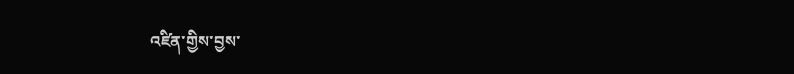འཛིན་གྱིས་བྱས་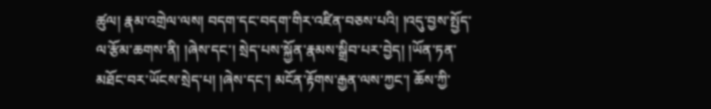ཚུལ། རྣམ་འགྲེལ་ལས། བདག་དང་བདག་གིར་འཛིན་བཅས་པའི། །འདུ་བྱས་སྤྱོད་ལ་རྩོམ་ཆགས་ནི། །ཞེས་དང་། སྲེད་པས་སྐྱོན་རྣམས་སྒྲིབ་པར་བྱེད། །ཡོན་ཏན་མཐོང་བར་ཡོངས་སྲེད་པ། །ཞེས་དང་། མངོན་རྟོགས་རྒྱན་ལས་ཀྱང་། ཆོས་ཀྱི་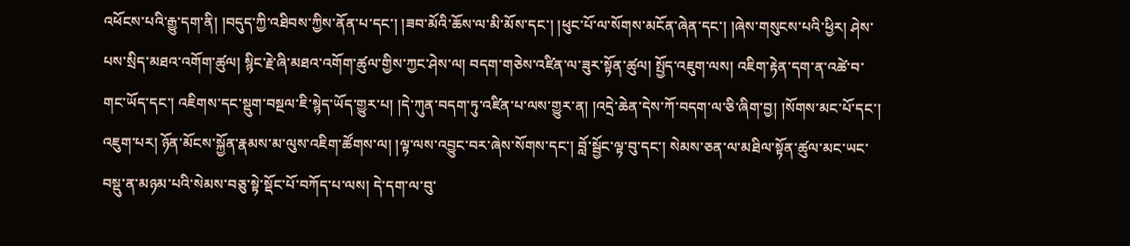འཕོངས་པའི་རྒྱུ་དག་ནི། །བདུད་ཀྱི་འཐིབས་ཀྱིས་ནོན་པ་དང་། །ཟབ་མོའི་ཆོས་ལ་མི་མོས་དང་། །ཕུང་པོ་ལ་སོགས་མངོན་ཞེན་དང་། །ཞེས་གསུངས་པའི་ཕྱིར། ཤེས་པས་སྲིད་མཐའ་འགོག་ཚུལ། སྙིང་རྗེ་ཞི་མཐའ་འགོག་ཚུལ་གྱིས་ཀྱང་ཤེས་ལ། བདག་གཅེས་འཛིན་ལ་ཟུར་སྟོན་ཚུལ། སྤྱོད་འཇུག་ལས། འཇིག་རྟེན་དག་ན་འཚེ་བ་གང་ཡོད་དང་། འཇིགས་དང་སྡུག་བསྔལ་ཇི་སྙེད་ཡོད་གྱུར་པ། །དེ་ཀུན་བདག་ཏུ་འཛིན་པ་ལས་གྱུར་ན། །འདྲེ་ཆེན་དེས་ཀོ་བདག་ལ་ཅི་ཞིག་བྱ། །སོགས་མང་པོ་དང་། འཇུག་པར། ཉོན་མོངས་སྐྱོན་རྣམས་མ་ལུས་འཇིག་ཚོགས་ལ། །ལྟ་ལས་འབྱུང་བར་ཞེས་སོགས་དང་། བློ་སྦྱོང་ལྟ་བུ་དང་། སེམས་ཅན་ལ་མཐིལ་སྟོན་ཚུལ་མང་ཡང་བསྡུ་ན་མཉམ་པའི་སེམས་བཅུ་སྟེ་སྡོང་པོ་བཀོད་པ་ལས། དེ་དག་ལ་བུ་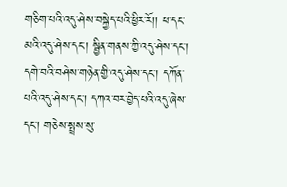གཅིག་པའི་འདུ་ཤེས་བསྐྱེད་པའི་ཕྱིར་རོ།། ཕ་དང་མའི་འདུ་ཤེས་དང་། སྦྱིན་གནས་ཀྱི་འདུ་ཤེས་དང་། དགེ་བའི་བཤེས་གཉེན་གྱི་འདུ་ཤེས་དང་། དཀོན་པའི་འདུ་ཤེས་དང་། དཀའ་བར་བྱེད་པའི་འདུ་ཞེས་དང་། གཅེས་སྤྲས་སུ་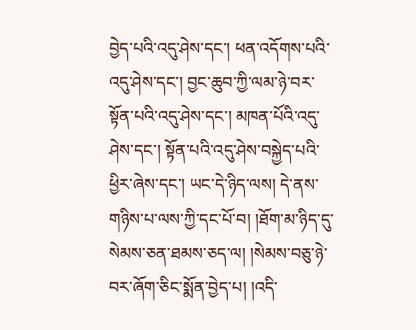བྱེད་པའི་འདུ་ཤེས་དང་། ཕན་འདོགས་པའི་འདུ་ཤེས་དང་། བྱང་ཆུབ་ཀྱི་ལམ་ཉེ་བར་སྟོན་པའི་འདུ་ཤེས་དང་། མཁན་པོའི་འདུ་ཤེས་དང་། སྟོན་པའི་འདུ་ཤེས་བསྐྱེད་པའི་ཕྱིར་ཞེས་དང་། ཡང་དེ་ཉིད་ལས། དེ་ནས་གཉིས་པ་ལས་ཀྱི་དང་པོ་བ། །ཐོག་མ་ཉིད་དུ་སེམས་ཅན་ཐམས་ཅད་ལ། །སེམས་བཅུ་ཉེ་བར་ཞོག་ཅིང་སྨོན་བྱེད་པ། །འདི་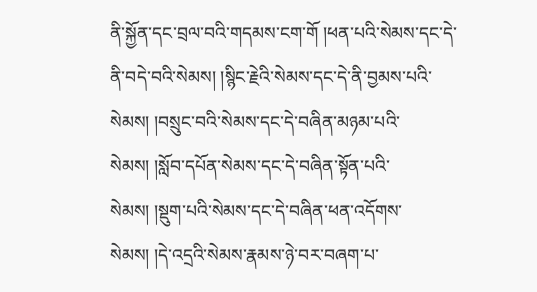ནི་སྐྱོན་དང་བྲལ་བའི་གདམས་ངག་གོ །ཕན་པའི་སེམས་དང་དེ་ནི་བདེ་བའི་སེམས། །སྙིང་རྗེའི་སེམས་དང་དེ་ནི་བྱམས་པའི་སེམས། །བསྲུང་བའི་སེམས་དང་དེ་བཞིན་མཉམ་པའི་སེམས། །སློབ་དཔོན་སེམས་དང་དེ་བཞིན་སྟོན་པའི་སེམས། །སྡུག་པའི་སེམས་དང་དེ་བཞིན་ཕན་འདོགས་སེམས། །དེ་འདྲའི་སེམས་རྣམས་ཉེ་བར་བཞག་པ་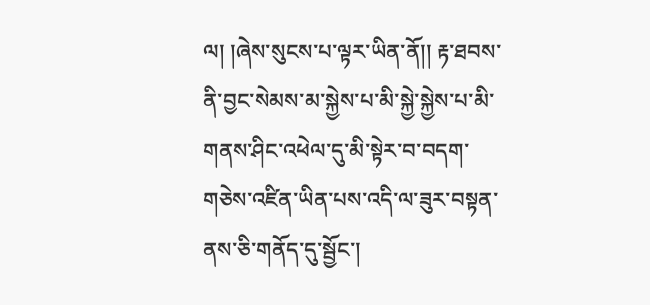ལ། །ཞེས་སུངས་པ་ལྟར་ཡིན་ནོ།། རྟ་ཐབས་ནི་བྱང་སེམས་མ་སྐྱེས་པ་མི་སྐྱེ་སྐྱེས་པ་མི་གནས་ཤིང་འཕེལ་དུ་མི་སྟེར་བ་བདག་གཅེས་འཛིན་ཡིན་པས་འདི་ལ་ཟུར་བསྟན་ནས་ཅི་གནོད་དུ་སྦྱོང་།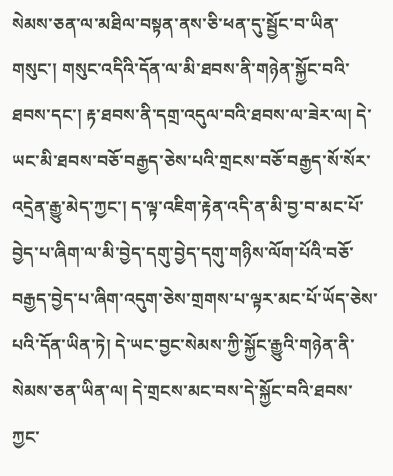སེམས་ཅན་ལ་མཐིལ་བསྟན་ནས་ཅི་ཕན་དུ་སྦྱོང་བ་ཡིན་གསུང་། གསུང་འདིའི་དོན་ལ་མི་ཐབས་ནི་གཉེན་སྐྱོང་བའི་ཐབས་དང་། རྟ་ཐབས་ནི་དགྲ་འདུལ་བའི་ཐབས་ལ་ཟེར་ལ། དེ་ཡང་མི་ཐབས་བཅོ་བརྒྱད་ཅེས་པའི་གྲངས་བཅོ་བརྒྱད་སོ་སོར་འདྲེན་རྒྱུ་མེད་ཀྱང་། ད་ལྟ་འཇིག་རྟེན་འདི་ན་མི་བྱ་བ་མང་པོ་བྱེད་པ་ཞིག་ལ་མི་བྱེད་དགུ་བྱེད་དགུ་གཉིས་ལོག་པོའི་བཅོ་བརྒྱད་བྱེད་པ་ཞིག་འདུག་ཅེས་གྲགས་པ་ལྟར་མང་པོ་ཡོད་ཅེས་པའི་དོན་ཡིན་ཏེ། དེ་ཡང་བྱང་སེམས་ཀྱི་སྐྱོང་རྒྱུའི་གཉེན་ནི་སེམས་ཅན་ཡིན་ལ། དེ་གྲངས་མང་བས་དེ་སྐྱོང་བའི་ཐབས་ཀྱང་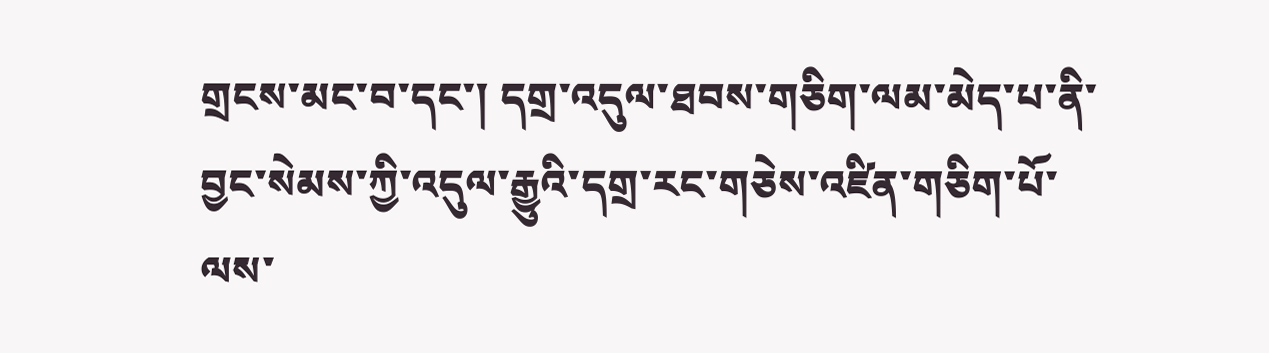གྲངས་མང་བ་དང་། དགྲ་འདུལ་ཐབས་གཅིག་ལམ་མེད་པ་ནི་བྱང་སེམས་ཀྱི་འདུལ་རྒྱུའི་དགྲ་རང་གཅེས་འཛིན་གཅིག་པོ་ལས་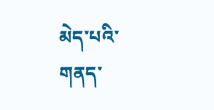མེད་པའི་གནད་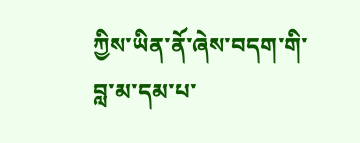ཀྱིས་ཡིན་ནོ་ཞེས་བདག་གི་བླ་མ་དམ་པ་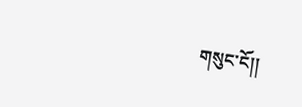གསུང་ངོ།།